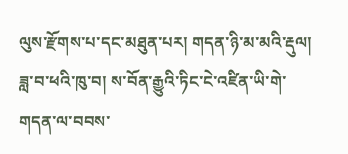ལུས་རྫོགས་པ་དང་མཐུན་པར། གདན་ཉི་མ་མའི་རྡུལ། ཟླ་བ་ཕའི་ཁུ་བ། ས་བོན་རྒྱུའི་ཏིང་ངེ་འཛིན་ཡི་གེ་གདན་ལ་བབས་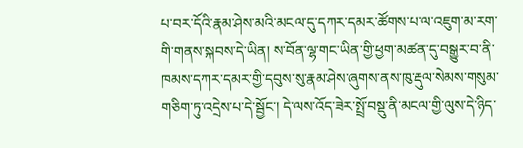པ་བར་དོའི་རྣམ་ཤེས་མའི་མངལ་དུ་དཀར་དམར་ཚོགས་པ་ལ་འཇུག་མ་རག་གི་གནས་སྐབས་དེ་ཡིན། ས་བོན་ལྷ་གང་ཡིན་གྱི་ཕྱག་མཚན་དུ་བསྒྱུར་བ་ནི་ཁམས་དཀར་དམར་གྱི་དབུས་སུ་རྣམ་ཤེས་ཞུགས་ནས་ཁུ་རྡུལ་སེམས་གསུམ་གཅིག་ཏུ་འདྲེས་པ་དེ་སྦྱོང་། དེ་ལས་འོད་ཟེར་སྤྲོ་བསྡུ་ནི་མངལ་གྱི་ལུས་དེ་ཉིད་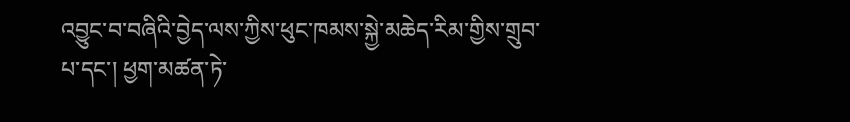འབྱུང་བ་བཞིའི་བྱེད་ལས་ཀྱིས་ཕུང་ཁམས་སྐྱེ་མཆེད་རིམ་གྱིས་གྲུབ་པ་དང་། ཕྱག་མཚན་ཏེ་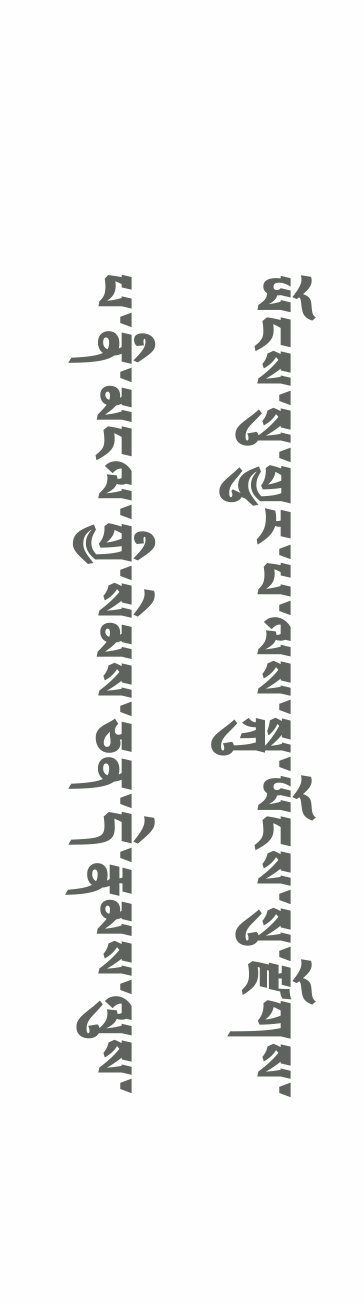ཡོངས་སུ་གྱུར་པ་ལས་སྐུ་ཡོངས་སུ་རྫོགས་པ་ནི་མངལ་གྱི་སེམས་ཅན་དེ་རྣམས་ལུས་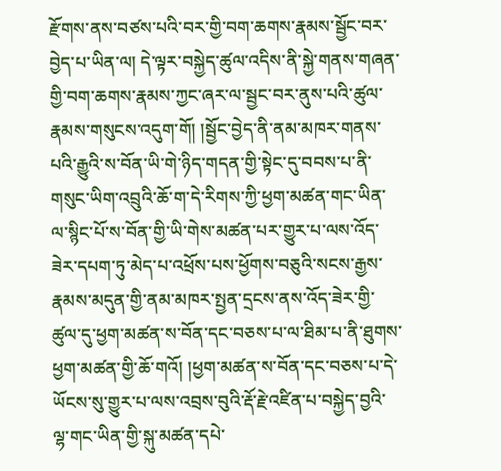རྫོགས་ནས་བཙས་པའི་བར་གྱི་བག་ཆགས་རྣམས་སྦྱོང་བར་བྱེད་པ་ཡིན་ལ། དེ་ལྟར་བསྐྱེད་ཚུལ་འདིས་ནི་སྐྱེ་གནས་གཞན་གྱི་བག་ཆགས་རྣམས་ཀྱང་ཞར་ལ་སྦྱང་བར་ནུས་པའི་ཚུལ་རྣམས་གསུངས་འདུག་གོ། །སྦྱོང་བྱེད་ནི་ནམ་མཁར་གནས་པའི་རྒྱུའི་ས་བོན་ཡི་གེ་ཉིད་གདན་གྱི་སྟེང་དུ་བབས་པ་ནི་གསུང་ཡིག་འབྲུའི་ཆོ་ག་དེ་རིགས་ཀྱི་ཕྱག་མཚན་གང་ཡིན་ལ་སྙིང་པོ་ས་བོན་གྱི་ཡི་གེས་མཚན་པར་གྱུར་པ་ལས་འོད་ཟེར་དཔག་ཏུ་མེད་པ་འཕྲོས་པས་ཕྱོགས་བཅུའི་སངས་རྒྱས་རྣམས་མདུན་གྱི་ནམ་མཁར་སྤྱན་དྲངས་ནས་འོད་ཟེར་གྱི་ཚུལ་དུ་ཕྱག་མཚན་ས་བོན་དང་བཅས་པ་ལ་ཐིམ་པ་ནི་ཐུགས་ཕྱག་མཚན་གྱི་ཆོ་གའོ། །ཕྱག་མཚན་ས་བོན་དང་བཅས་པ་དེ་ཡོངས་སུ་གྱུར་པ་ལས་འབྲས་བུའི་རྡོ་རྗེ་འཛིན་པ་བསྐྱེད་བྱའི་ལྷ་གང་ཡིན་གྱི་སྐུ་མཚན་དཔེ་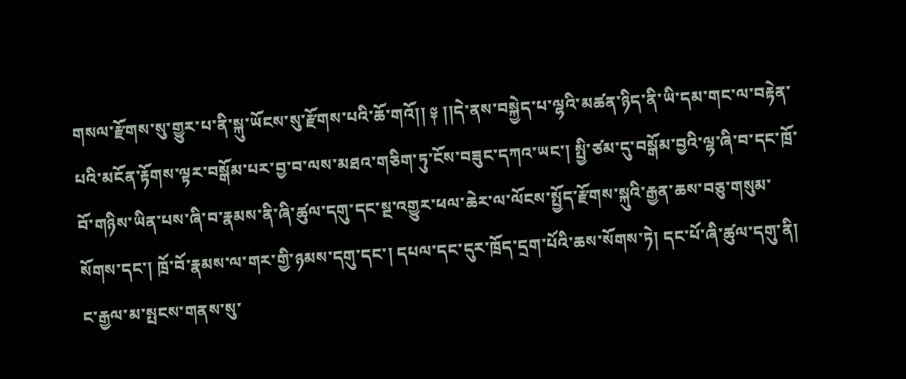གསལ་རྫོགས་སུ་གྱུར་པ་ནི་སྐུ་ཡོངས་སུ་རྫོགས་པའི་ཆོ་གའོ།། ༈ །།དེ་ནས་བསྐྱེད་པ་ལྷའི་མཚན་ཉིད་ནི་ཡི་དམ་གང་ལ་བརྟེན་པའི་མངོན་རྟོགས་ལྟར་བསྒོམ་པར་བྱ་བ་ལས་མཐའ་གཅིག་ཏུ་ངོས་བཟུང་དཀའ་ཡང་། སྤྱི་ཙམ་དུ་བསྒོམ་བྱའི་ལྷ་ཞི་བ་དང་ཁྲོ་བོ་གཉིས་ཡིན་པས་ཞི་བ་རྣམས་ནི་ཞི་ཚུལ་དགུ་དང་སྔ་འགྱུར་ཕལ་ཆེར་ལ་ལོངས་སྤྱོད་རྫོགས་སྐུའི་རྒྱན་ཆས་བཅུ་གསུམ་སོགས་དང་། ཁྲོ་བོ་རྣམས་ལ་གར་གྱི་ཉམས་དགུ་དང་། དཔལ་དང་དུར་ཁྲོད་དྲག་པོའི་ཆས་སོགས་ཏེ། དང་པོ་ཞི་ཚུལ་དགུ་ནི། ང་རྒྱལ་མ་སྤངས་གནས་སུ་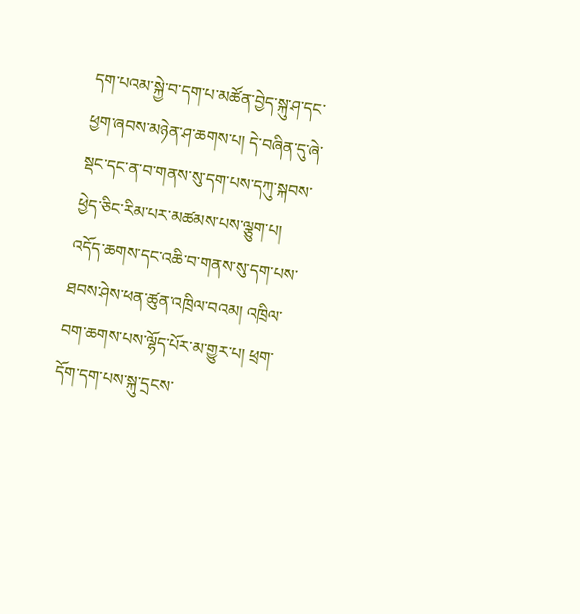དག་པའམ་སྐྱེ་བ་དག་པ་མཚོན་བྱེད་སྐུ་ཤ་དང་ཕྱག་ཞབས་མཉེན་ཤ་ཆགས་པ། དེ་བཞིན་དུ་ཞེ་སྡང་དང་ན་བ་གནས་སུ་དག་པས་དཀུ་སྐབས་ཕྱེད་ཅིང་རིམ་པར་མཚམས་པས་ལྕུག་པ། འདོད་ཆགས་དང་འཆི་བ་གནས་སུ་དག་པས་ཐབས་ཤེས་ཕན་ཚུན་འཁྲིལ་བའམ། འཁྲིལ་བག་ཆགས་པས་ལྷོད་པོར་མ་གྱུར་པ། ཕྲག་དོག་དག་པས་སྐུ་དྲངས་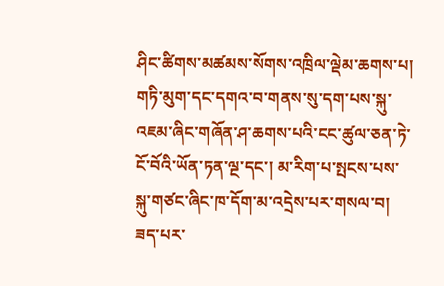ཤིང་ཚིགས་མཚམས་སོགས་འཁྲིལ་ལྡེམ་ཆགས་པ། གཏི་མུག་དང་དགའ་བ་གནས་སུ་དག་པས་སྐུ་འཇམ་ཞིང་གཞོན་ཤ་ཆགས་པའི་ངང་ཚུལ་ཅན་ཏེ་ངོ་བོའི་ཡོན་ཏན་ལྔ་དང་། མ་རིག་པ་སྤངས་པས་སྐུ་གཙང་ཞིང་ཁ་དོག་མ་འདྲེས་པར་གསལ་བ། ཟད་པར་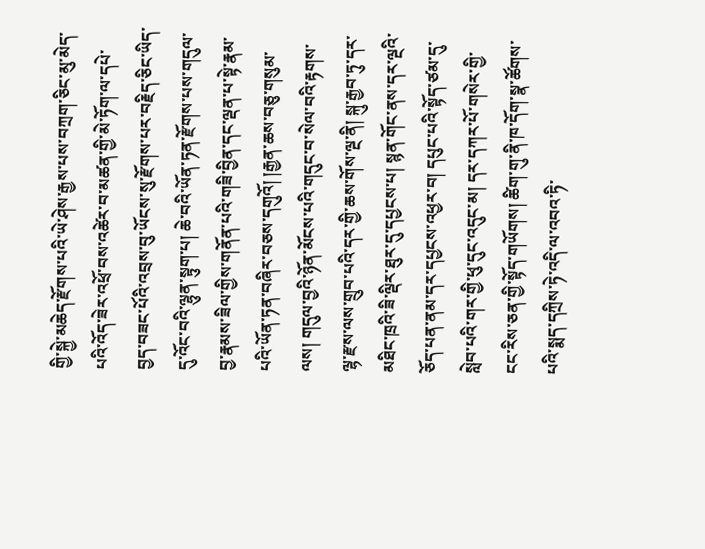གྱི་སྐྱེ་མཆེད་རྫོགས་པའི་ཡེ་ཤེས་རྒྱས་པས་བཀྲག་ཅིང་མུ་མེད་པའི་འོད་ཟེར་འཕྲོ་བས་འཚེར་བ་མཚན་གྱི་མེ་ཏོག་ལ་དཔེ་བྱད་བཟང་པོའི་འབྲས་བུ་ཡོངས་སུ་རྫོགས་པར་བརྗིད་ཅིང་ཡིད་དུ་འོང་བའི་ལྷུན་སྟུག་པ། ཆེ་བའི་ཡོན་ཏན་རྫོགས་པས་གདུལ་བྱ་རྣམས་ཟིལ་གྱིས་གནོན་པའི་གཟི་བྱིན་དང་ལྡན་པ་སྟེ་རྣམ་པའི་ཡོན་ཏན་བཞིར་བཅས་དགུའོ། །རྒྱན་ཆས་བཅུ་གསུམ་ལས། གདུལ་བྱའི་ཉོན་མོངས་པའི་གདུང་བ་སེལ་བའི་རྟགས་ལྷ་རྫས་ལས་གྲུབ་པའི་དར་གྱི་ཆས་གོས་ལྔ་ནི། སྐུ་རྒྱབ་ཏུ་དར་མཐིང་ཁྲའི་ཟི་ལྡིར་ཐུར་དུ་དཔྱངས་པ། སྙན་གོང་ནས་དར་ལྔའི་ཅོད་པན་ནམ་དར་དཔྱངས་འཕྱར་བ། དཔུང་པའི་སྟོད་ཙམ་དུ་སླེབ་པའི་གར་གྱི་ཕུ་དུང་འདུང་མ། དར་དཀར་པོ་གསེར་གྱི་ངང་རིས་ཅན་གྱི་སྟོད་གཡོགས། ཚིག་གུ་ནི་ཁ་དོག་སྣ་ཚོགས་པའི་སྨད་དཀྲིས་ཏེ་འདི་ལ་འབའ་ཏི་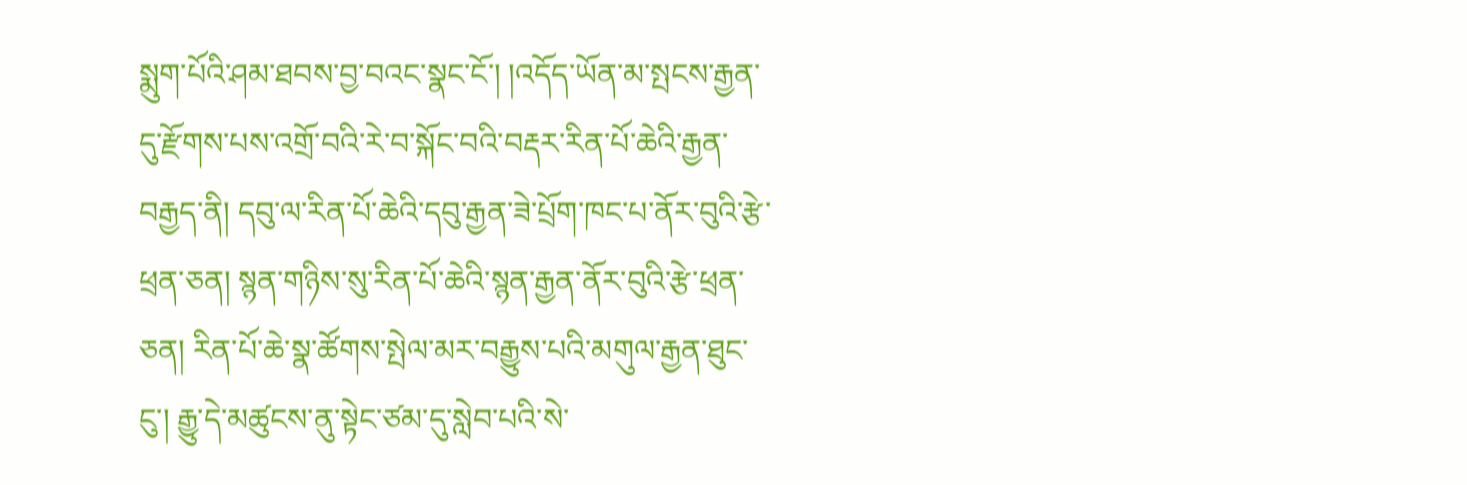སྨུག་པོའི་ཤམ་ཐབས་བྱ་བའང་སྣང་ངོ་། །འདོད་ཡོན་མ་སྤངས་རྒྱན་དུ་རྫོགས་པས་འགྲོ་བའི་རེ་བ་སྐོང་བའི་བརྡར་རིན་པོ་ཆེའི་རྒྱན་བརྒྱད་ནི། དབུ་ལ་རིན་པོ་ཆེའི་དབུ་རྒྱན་ཟེ་པྲོག་ཁང་པ་ནོར་བུའི་རྩེ་ཕྲན་ཅན། སྙན་གཉིས་སུ་རིན་པོ་ཆེའི་སྙན་རྒྱན་ནོར་བུའི་རྩེ་ཕྲན་ཅན། རིན་པོ་ཆེ་སྣ་ཚོགས་སྤེལ་མར་བརྒྱུས་པའི་མགུལ་རྒྱན་ཐུང་ངུ་། རྒྱུ་དེ་མཚུངས་ནུ་སྟེང་ཙམ་དུ་སླེབ་པའི་སེ་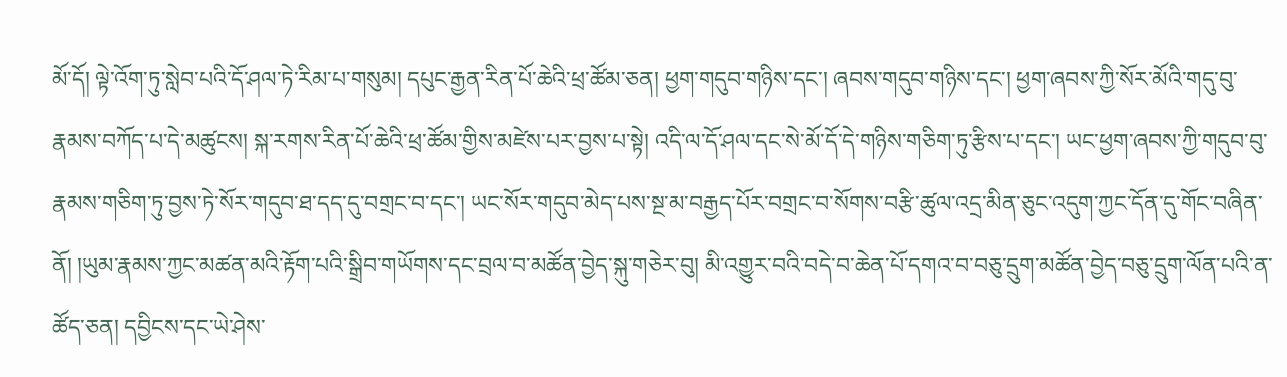མོ་དོ། ལྟེ་འོག་ཏུ་སླེབ་པའི་དོ་ཤལ་ཏེ་རིམ་པ་གསུམ། དཔུང་རྒྱན་རིན་པོ་ཆེའི་ཕྲ་ཚོམ་ཅན། ཕྱག་གདུབ་གཉིས་དང་། ཞབས་གདུབ་གཉིས་དང་། ཕྱག་ཞབས་ཀྱི་སོར་མོའི་གདུ་བུ་རྣམས་བཀོད་པ་དེ་མཚུངས། སྐ་རགས་རིན་པོ་ཆེའི་ཕྲ་ཚོམ་གྱིས་མཛེས་པར་བྱས་པ་སྟེ། འདི་ལ་དོ་ཤལ་དང་སེ་མོ་དོ་དེ་གཉིས་གཅིག་ཏུ་རྩིས་པ་དང་། ཡང་ཕྱག་ཞབས་ཀྱི་གདུབ་བུ་རྣམས་གཅིག་ཏུ་བྱས་ཏེ་སོར་གདུབ་ཐ་དད་དུ་བགྲང་བ་དང་། ཡང་སོར་གདུབ་མེད་པས་སྔ་མ་བརྒྱད་པོར་བགྲང་བ་སོགས་བརྩི་ཚུལ་འདྲ་མིན་ཅུང་འདུག་ཀྱང་དོན་དུ་གོང་བཞིན་ནོ། །ཡུམ་རྣམས་ཀྱང་མཚན་མའི་རྟོག་པའི་སྒྲིབ་གཡོགས་དང་བྲལ་བ་མཚོན་བྱེད་སྐུ་གཅེར་བུ། མི་འགྱུར་བའི་བདེ་བ་ཆེན་པོ་དགའ་བ་བཅུ་དྲུག་མཚོན་བྱེད་བཅུ་དྲུག་ལོན་པའི་ན་ཚོད་ཅན། དབྱིངས་དང་ཡེ་ཤེས་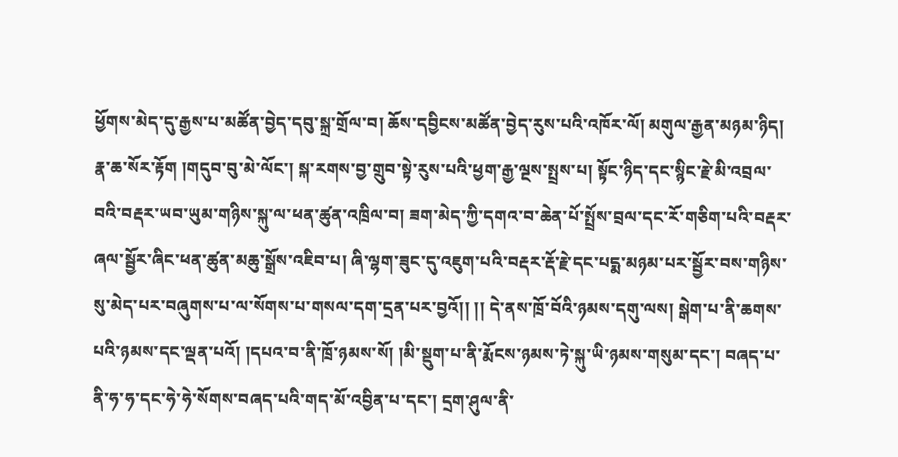ཕྱོགས་མེད་དུ་རྒྱས་པ་མཚོན་བྱེད་དབུ་སྐྲ་གྲོལ་བ། ཆོས་དབྱིངས་མཚོན་བྱེད་རུས་པའི་འཁོར་ལོ། མགུལ་རྒྱན་མཉམ་ཉིད། རྣ་ཆ་སོར་རྟོག །གདུབ་བུ་མེ་ལོང་། སྐ་རགས་བྱ་གྲུབ་སྟེ་རུས་པའི་ཕྱག་རྒྱ་ལྔས་སྤྲས་པ། སྟོང་ཉིད་དང་སྙིང་རྗེ་མི་འབྲལ་བའི་བརྡར་ཡབ་ཡུམ་གཉིས་སྐུ་ལ་ཕན་ཚུན་འཁྲིལ་བ། ཟག་མེད་ཀྱི་དགའ་བ་ཆེན་པོ་སྤྲོས་བྲལ་དང་རོ་གཅིག་པའི་བརྡར་ཞལ་སྦྱོར་ཞིང་ཕན་ཚུན་མཆུ་སྒྲོས་འཇིབ་པ། ཞི་ལྷག་ཟུང་དུ་འཇུག་པའི་བརྡར་རྡོ་རྗེ་དང་པདྨ་མཉམ་པར་སྦྱོར་བས་གཉིས་སུ་མེད་པར་བཞུགས་པ་ལ་སོགས་པ་གསལ་དག་དྲན་པར་བྱའོ།། །། དེ་ནས་ཁྲོ་བོའི་ཉམས་དགུ་ལས། སྒེག་པ་ནི་ཆགས་པའི་ཉམས་དང་ལྡན་པའོ། །དཔའ་བ་ནི་ཁྲོ་ཉམས་སོ། །མི་སྡུག་པ་ནི་རྨོངས་ཉམས་ཏེ་སྐུ་ཡི་ཉམས་གསུམ་དང་། བཞད་པ་ནི་ཧ་ཧ་དང་ཧེ་ཧེ་སོགས་བཞད་པའི་གད་མོ་འབྱིན་པ་དང་། དྲག་ཤུལ་ནི་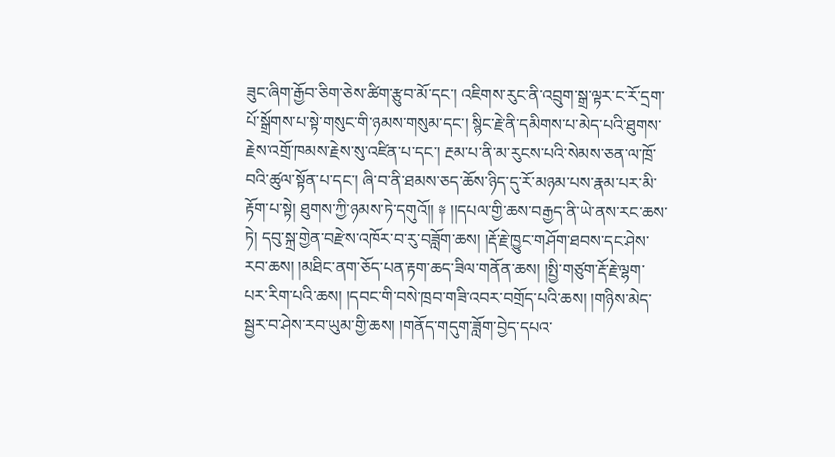ཟུང་ཞིག་རྒྱོབ་ཅིག་ཅེས་ཚིག་རྩུབ་མོ་དང་། འཇིགས་རུང་ནི་འབྲུག་སྒྲ་ལྟར་ང་རོ་དྲག་པོ་སྒྲོགས་པ་སྟེ་གསུང་གི་ཉམས་གསུམ་དང་། སྙིང་རྗེ་ནི་དམིགས་པ་མེད་པའི་ཐུགས་རྗེས་འགྲོ་ཁམས་རྗེས་སུ་འཛིན་པ་དང་། རྔམ་པ་ནི་མ་རུངས་པའི་སེམས་ཅན་ལ་ཁྲོ་བའི་ཚུལ་སྟོན་པ་དང་། ཞི་བ་ནི་ཐམས་ཅད་ཆོས་ཉིད་དུ་རོ་མཉམ་པས་རྣམ་པར་མི་རྟོག་པ་སྟེ། ཐུགས་ཀྱི་ཉམས་ཏེ་དགུའོ།། ༈ །།དཔལ་གྱི་ཆས་བརྒྱད་ནི་ཡེ་ནས་རང་ཆས་ཏེ། དབུ་སྐྲ་གྱེན་བརྫེས་འཁོར་བ་རུ་བཟློག་ཆས། །རྡོ་རྗེ་ཁྱུང་གཤོག་ཐབས་དང་ཤེས་རབ་ཆས། །མཐིང་ནག་ཅོད་པན་རྟག་ཆད་ཟིལ་གནོན་ཆས། །སྤྱི་གཙུག་རྡོ་རྗེ་ལྷག་པར་རིག་པའི་ཆས། །དབང་གི་བསེ་ཁྲབ་གཟི་འབར་བགྲོད་པའི་ཆས། །གཉིས་མེད་སྦྱར་བ་ཤེས་རབ་ཡུམ་གྱི་ཆས། །གནོད་གདུག་ཟློག་བྱེད་དཔའ་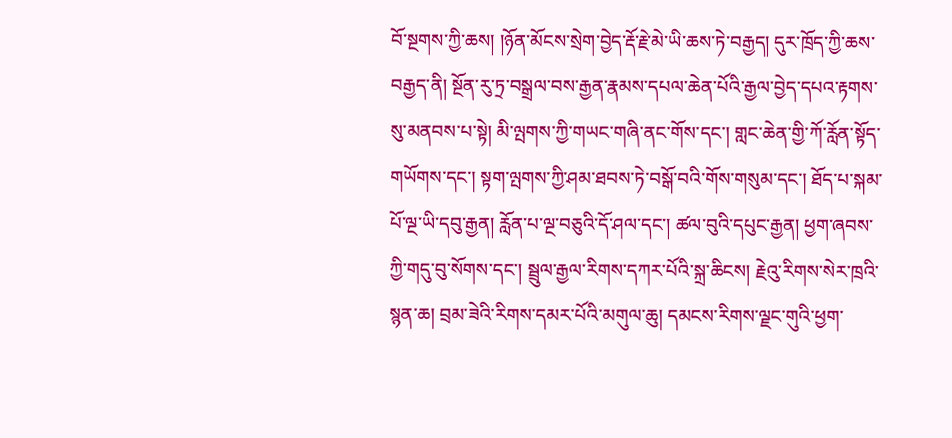བོ་སྔགས་ཀྱི་ཆས། །ཉོན་མོངས་སྲེག་བྱེད་རྡོ་རྗེ་མེ་ཡི་ཆས་ཏེ་བརྒྱད། དུར་ཁྲོད་ཀྱི་ཆས་བརྒྱད་ནི། སྔོན་རུ་ཏྲ་བསྒྲལ་བས་རྒྱན་རྣམས་དཔལ་ཆེན་པོའི་རྒྱལ་བྱེད་དཔའ་རྟགས་སུ་མནབས་པ་སྟེ། མི་ལྤགས་ཀྱི་གཡང་གཞི་ནང་གོས་དང་། གླང་ཆེན་གྱི་ཀོ་རློན་སྟོད་གཡོགས་དང་། སྟག་ལྤགས་ཀྱི་ཤམ་ཐབས་ཏེ་བསྒོ་བའི་གོས་གསུམ་དང་། ཐོད་པ་སྐམ་པོ་ལྔ་ཡི་དབུ་རྒྱན། རློན་པ་ལྔ་བཅུའི་དོ་ཤལ་དང་། ཚལ་བུའི་དཔུང་རྒྱན། ཕྱག་ཞབས་ཀྱི་གདུ་བུ་སོགས་དང་། སྦྲུལ་རྒྱལ་རིགས་དཀར་པོའི་སྐྲ་ཆིངས། རྗེའུ་རིགས་སེར་ཁྲའི་སྙན་ཆ། བྲམ་ཟེའི་རིགས་དམར་པོའི་མགུལ་ཆུ། དམངས་རིགས་ལྗང་གུའི་ཕྱག་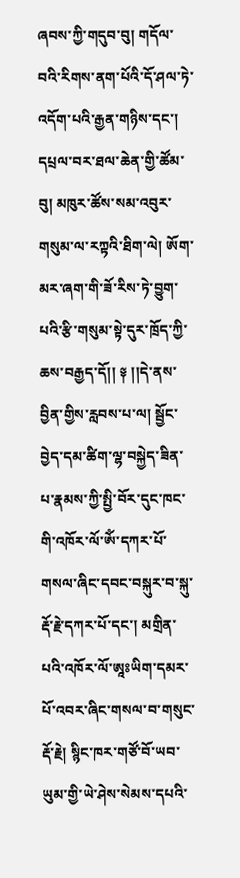ཞབས་ཀྱི་གདུབ་བུ། གདོལ་བའི་རིགས་ནག་པོའི་དོ་ཤལ་ཏེ་འདོག་པའི་རྒྱན་གཉིས་དང་། དཔྲལ་བར་ཐལ་ཆེན་གྱི་ཚོམ་བུ། མཁུར་ཚོས་སམ་འབུར་གསུམ་ལ་རཀྟའི་ཐིག་ལེ། ཨོག་མར་ཞག་གི་ཟོ་རིས་ཏེ་བྱུག་པའི་རྩི་གསུམ་སྟེ་དུར་ཁྲོད་ཀྱི་ཆས་བརྒྱད་དོ།། ༈ །།དེ་ནས་བྱིན་གྱིས་རླབས་པ་ལ། སྦྱོང་བྱེད་དམ་ཚིག་ལྷ་བསྐྱེད་ཟིན་པ་རྣམས་ཀྱི་སྤྱི་བོར་དུང་ཁང་གི་འཁོར་ལོ་ཨོཾ་དཀར་པོ་གསལ་ཞིང་དབང་བསྐུར་བ་སྐུ་རྡོ་རྗེ་དཀར་པོ་དང་། མགྲིན་པའི་འཁོར་ལོ་ཨཱཿཡིག་དམར་པོ་འབར་ཞིང་གསལ་བ་གསུང་རྡོ་རྗེ། སྙིང་ཁར་གཙོ་བོ་ཡབ་ཡུམ་གྱི་ཡེ་ཤེས་སེམས་དཔའི་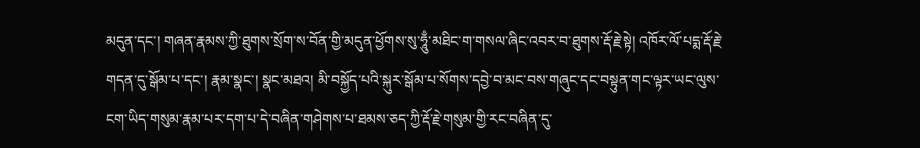མདུན་དང་། གཞན་རྣམས་ཀྱི་ཐུགས་སྲོག་ས་བོན་གྱི་མདུན་ཕྱོགས་སུ་ཧཱུྃ་མཐིང་ག་གསལ་ཞིང་འབར་བ་ཐུགས་རྡོ་རྗེ་སྟེ། འཁོར་ལོ་པདྨ་རྡོ་རྗེ་གདན་དུ་སྒོམ་པ་དང་། རྣམ་སྣང་། སྣང་མཐའ། མི་བསྐྱོད་པའི་སྐུར་སྒོམ་པ་སོགས་དབྱེ་བ་མང་བས་གཞུང་དང་བསྟུན་གང་ལྟར་ཡང་ལུས་ངག་ཡིད་གསུམ་རྣམ་པར་དག་པ་དེ་བཞིན་གཤེགས་པ་ཐམས་ཅད་ཀྱི་རྡོ་རྗེ་གསུམ་གྱི་རང་བཞིན་དུ་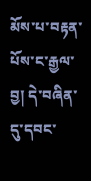མོས་པ་བརྟན་པོས་ང་རྒྱལ་བྱ། དེ་བཞིན་དུ་དབང་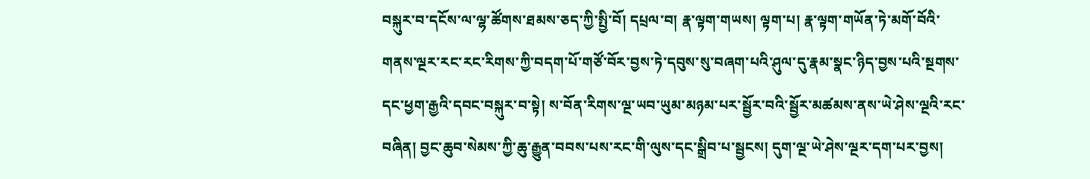བསྐུར་བ་དངོས་ལ་ལྷ་ཚོགས་ཐམས་ཅད་ཀྱི་སྤྱི་བོ། དཔྲལ་བ། རྣ་ལྟག་གཡས། ལྟག་པ། རྣ་ལྟག་གཡོན་ཏེ་མགོ་བོའི་གནས་ལྔར་རང་རང་རིགས་ཀྱི་བདག་པོ་གཙོ་བོར་བྱས་ཏེ་དབུས་སུ་བཞག་པའི་ཤུལ་དུ་རྣམ་སྣང་ཉིད་བྱས་པའི་སྔགས་དང་ཕྱག་རྒྱའི་དབང་བསྐུར་བ་སྟེ། ས་བོན་རིགས་ལྔ་ཡབ་ཡུམ་མཉམ་པར་སྦྱོར་བའི་སྦྱོར་མཚམས་ནས་ཡེ་ཤེས་ལྔའི་རང་བཞིན། བྱང་ཆུབ་སེམས་ཀྱི་ཆུ་རྒྱུན་བབས་པས་རང་གི་ལུས་དང་སྒྲིབ་པ་སྦྱངས། དུག་ལྔ་ཡེ་ཤེས་ལྔར་དག་པར་བྱས།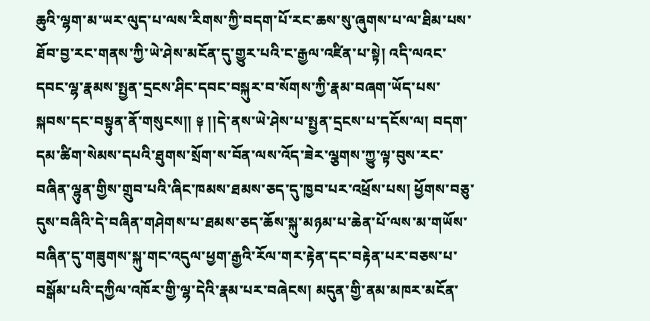ཆུའི་ལྷག་མ་ཡར་ལུད་པ་ལས་རིགས་ཀྱི་བདག་པོ་རང་ཆས་སུ་ཞུགས་པ་ལ་ཐིམ་པས་ཐོབ་བྱ་རང་གནས་ཀྱི་ཡེ་ཤེས་མངོན་དུ་གྱུར་པའི་ང་རྒྱལ་འཛིན་པ་སྟེ། འདི་ལའང་དབང་ལྷ་རྣམས་སྤྱན་དྲངས་ཤིང་དབང་བསྐུར་བ་སོགས་ཀྱི་རྣམ་བཞག་ཡོད་པས་སྐབས་དང་བསྟུན་ནོ་གསུངས།། ༈ །།དེ་ནས་ཡེ་ཤེས་པ་སྤྱན་དྲངས་པ་དངོས་ལ། བདག་དམ་ཚིག་སེམས་དཔའི་ཐུགས་སྲོག་ས་བོན་ལས་འོད་ཟེར་ལྕགས་ཀྱུ་ལྟ་བུས་རང་བཞིན་ལྷུན་གྱིས་གྲུབ་པའི་ཞིང་ཁམས་ཐམས་ཅད་དུ་ཁྱབ་པར་འཕྲོས་པས། ཕྱོགས་བཅུ་དུས་བཞིའི་དེ་བཞིན་གཤེགས་པ་ཐམས་ཅད་ཆོས་སྐུ་མཉམ་པ་ཆེན་པོ་ལས་མ་གཡོས་བཞིན་དུ་གཟུགས་སྐུ་གང་འདུལ་ཕྱག་རྒྱའི་རོལ་གར་རྟེན་དང་བརྟེན་པར་བཅས་པ་བསྒོམ་པའི་དཀྱིལ་འཁོར་གྱི་ལྷ་དེའི་རྣམ་པར་བཞེངས། མདུན་གྱི་ནམ་མཁར་མངོན་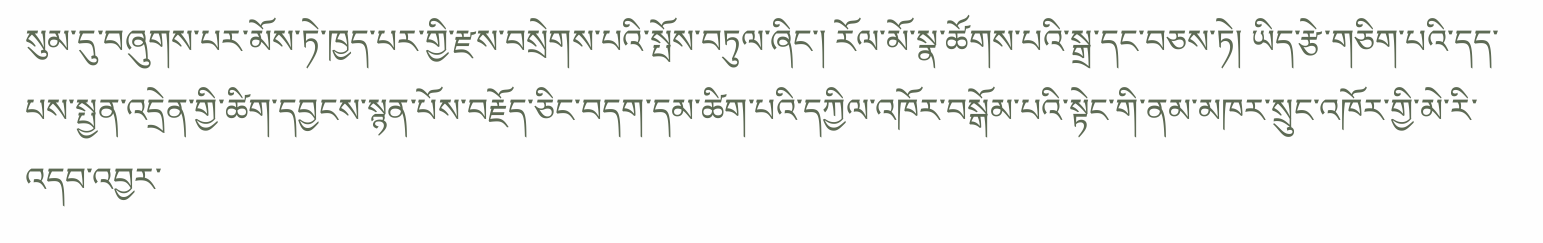སུམ་དུ་བཞུགས་པར་མོས་ཏེ་ཁྱད་པར་གྱི་རྫས་བསྲེགས་པའི་སྤོས་བཏུལ་ཞིང་། རོལ་མོ་སྣ་ཚོགས་པའི་སྒྲ་དང་བཅས་ཏེ། ཡིད་རྩེ་གཅིག་པའི་དད་པས་སྤྱན་འདྲེན་གྱི་ཚིག་དབྱངས་སྙན་པོས་བརྗོད་ཅིང་བདག་དམ་ཚིག་པའི་དཀྱིལ་འཁོར་བསྒོམ་པའི་སྟེང་གི་ནམ་མཁར་སྲུང་འཁོར་གྱི་མེ་རི་འདབ་འབྱར་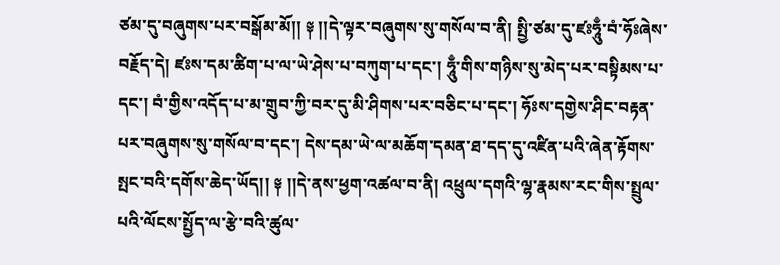ཙམ་དུ་བཞུགས་པར་བསྒོམ་མོ།། ༈ །།དེ་ལྟར་བཞུགས་སུ་གསོལ་བ་ནི། སྤྱི་ཙམ་དུ་ཛཿཧཱུྃ་བཾ་ཧོཿཞེས་བརྗོད་དེ། ཛཿས་དམ་ཚིག་པ་ལ་ཡེ་ཤེས་པ་བཀུག་པ་དང་། ཧཱུྃ་གིས་གཉིས་སུ་མེད་པར་བསྟིམས་པ་དང་། བཾ་གྱིས་འདོད་པ་མ་གྲུབ་ཀྱི་བར་དུ་མི་ཤིགས་པར་བཅིང་པ་དང་། ཧོཿས་དགྱེས་ཤིང་བརྟན་པར་བཞུགས་སུ་གསོལ་བ་དང་། དེས་དམ་ཡེ་ལ་མཆོག་དམན་ཐ་དད་དུ་འཛིན་པའི་ཞེན་རྟོགས་སྤང་བའི་དགོས་ཆེད་ཡོད།། ༈ །།དེ་ནས་ཕྱག་འཚལ་བ་ནི། འཕྲུལ་དགའི་ལྷ་རྣམས་རང་གིས་སྤྲུལ་པའི་ལོངས་སྤྱོད་ལ་རྩེ་བའི་ཚུལ་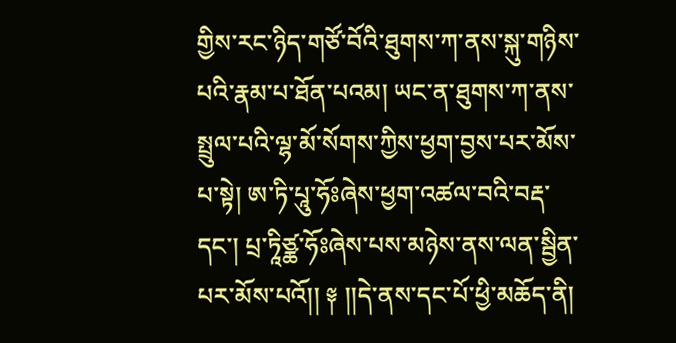གྱིས་རང་ཉིད་གཙོ་བོའི་ཐུགས་ཀ་ནས་སྐུ་གཉིས་པའི་རྣམ་པ་ཐོན་པའམ། ཡང་ན་ཐུགས་ཀ་ནས་སྤྲུལ་པའི་ལྷ་མོ་སོགས་ཀྱིས་ཕྱག་བྱས་པར་མོས་པ་སྟེ། ཨ་ཏི་པཱུ་ཧོཿཞེས་ཕྱག་འཚལ་བའི་བརྡ་དང་། པྲ་ཏཱིཙྪ་ཧོཿཞེས་པས་མཉེས་ནས་ལན་སྦྱིན་པར་མོས་པའོ།། ༈ །།དེ་ནས་དང་པོ་ཕྱི་མཆོད་ནི།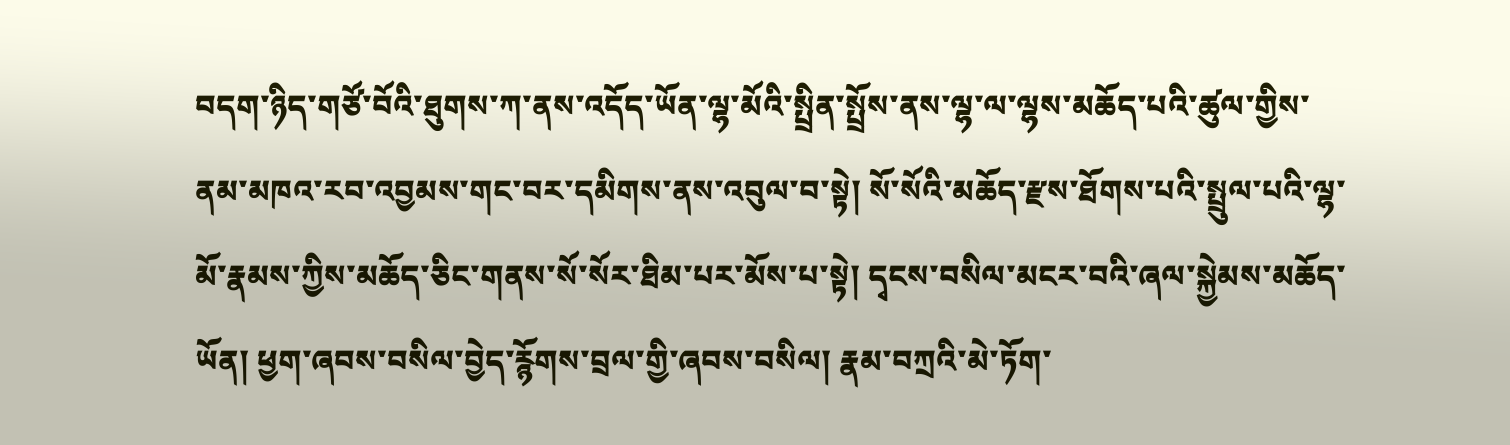བདག་ཉིད་གཙོ་བོའི་ཐུགས་ཀ་ནས་འདོད་ཡོན་ལྷ་མོའི་སྤྲིན་སྤྲོས་ནས་ལྷ་ལ་ལྷས་མཆོད་པའི་ཚུལ་གྱིས་ནམ་མཁའ་རབ་འབྱམས་གང་བར་དམིགས་ནས་འབུལ་བ་སྟེ། སོ་སོའི་མཆོད་རྫས་ཐོགས་པའི་སྤྲུལ་པའི་ལྷ་མོ་རྣམས་ཀྱིས་མཆོད་ཅིང་གནས་སོ་སོར་ཐིམ་པར་མོས་པ་སྟེ། དྭངས་བསིལ་མངར་བའི་ཞལ་སྐྱེམས་མཆོད་ཡོན། ཕྱག་ཞབས་བསིལ་བྱེད་རྙོགས་བྲལ་གྱི་ཞབས་བསིལ། རྣམ་བཀྲའི་མེ་ཏོག་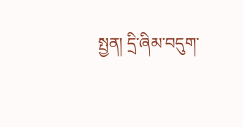སྤྱན། དྲི་ཞིམ་བདུག་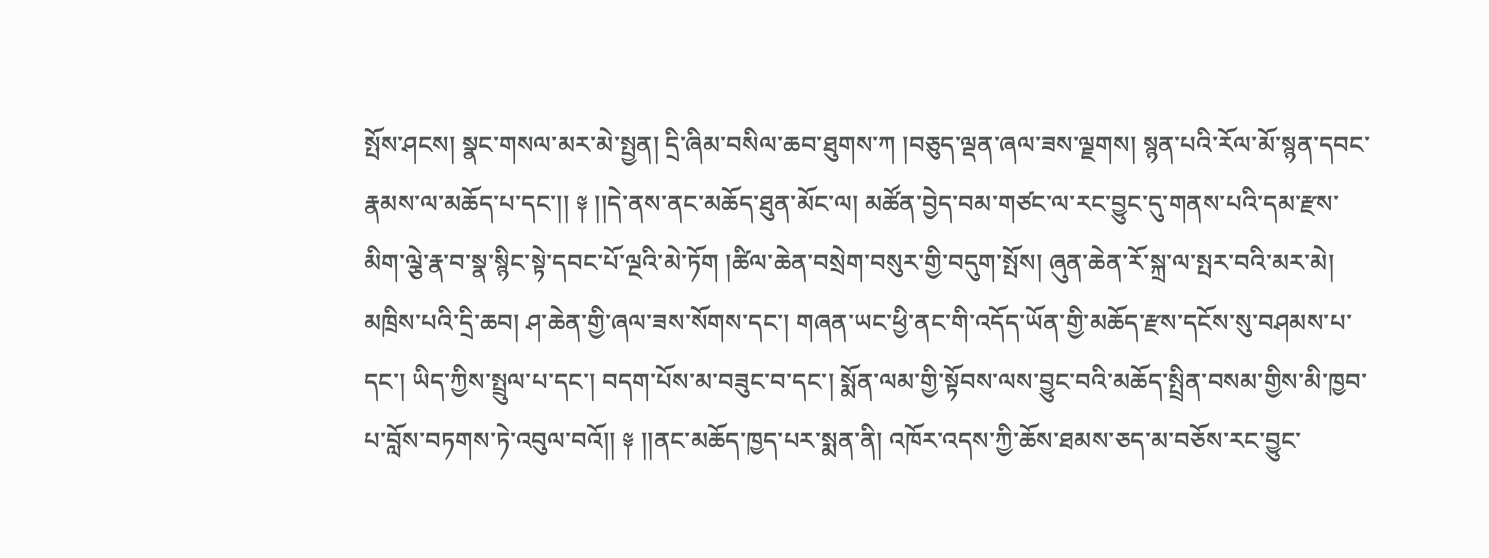སྤོས་ཤངས། སྣང་གསལ་མར་མེ་སྤྱན། དྲི་ཞིམ་བསིལ་ཆབ་ཐུགས་ཀ །བཅུད་ལྡན་ཞལ་ཟས་ལྗགས། སྙན་པའི་རོལ་མོ་སྙན་དབང་རྣམས་ལ་མཆོད་པ་དང་།། ༈ །།དེ་ནས་ནང་མཆོད་ཐུན་མོང་ལ། མཚོན་བྱེད་བམ་གཙང་ལ་རང་བྱུང་དུ་གནས་པའི་དམ་རྫས་མིག་ལྕེ་རྣ་བ་སྣ་སྙིང་སྟེ་དབང་པོ་ལྔའི་མེ་ཏོག །ཚིལ་ཆེན་བསྲེག་བསུར་གྱི་བདུག་སྤོས། ཞུན་ཆེན་རོ་སྐྲ་ལ་སྤར་བའི་མར་མེ། མཁྲིས་པའི་དྲི་ཆབ། ཤ་ཆེན་གྱི་ཞལ་ཟས་སོགས་དང་། གཞན་ཡང་ཕྱི་ནང་གི་འདོད་ཡོན་གྱི་མཆོད་རྫས་དངོས་སུ་བཤམས་པ་དང་། ཡིད་ཀྱིས་སྤྲུལ་པ་དང་། བདག་པོས་མ་བཟུང་བ་དང་། སྨོན་ལམ་གྱི་སྟོབས་ལས་བྱུང་བའི་མཆོད་སྤྲིན་བསམ་གྱིས་མི་ཁྱབ་པ་བློས་བཏགས་ཏེ་འབུལ་བའོ།། ༈ །།ནང་མཆོད་ཁྱད་པར་སྨན་ནི། འཁོར་འདས་ཀྱི་ཆོས་ཐམས་ཅད་མ་བཅོས་རང་བྱུང་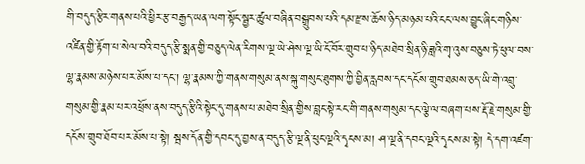གི་བདུད་རྩིར་གནས་པའི་ཕྱིར་རྩ་བརྒྱད་ཡན་ལག་སྟོང་སྦྱར་ཚུལ་བཞིན་བསྒྲུབས་པའི་དམ་རྫས་ཆོས་ཉིད་མཉམ་པའི་ངང་ལས་བྱུང་ཞིང་གཉིས་འཛིན་གྱི་རྟོག་པ་སེལ་བའི་བདུད་རྩི་སྨན་གྱི་བཅུད་ལེན་རིགས་ལྔ་ཡེ་ཤེས་ལྔ་ཡི་ངོ་བོར་གྲུབ་པ་ཉིད་མཐེབ་སྲིན་ཉི་ཟླའི་གྭ་འུས་བཅུས་ཏེ་ཕུལ་བས་ལྷ་རྣམས་མཉེས་པར་མོས་པ་དང་། ལྷ་རྣམས་ཀྱི་གནས་གསུམ་ནས་སྐུ་གསུང་ཐུགས་ཀྱི་བྱིན་རླབས་དང་དངོས་གྲུབ་ཐམས་ཅད་ཡི་གེ་འབྲུ་གསུམ་གྱི་རྣམ་པར་འཕྲོས་ནས་བདུད་རྩིའི་སྟེང་དུ་གནས་པ་མཐེབ་སྲིན་གྱིས་བླང་སྟེ་རང་གི་གནས་གསུམ་དང་ལྕེ་ལ་བཞག་པས་རྡོ་རྗེ་གསུམ་གྱི་དངོས་གྲུབ་ཐོབ་པར་མོས་པ་སྟེ། སྦས་དོན་གྱི་དབང་དུ་བྱས་ན་བདུད་རྩི་ལྔ་ནི་ཕུང་ལྔའི་དྭངས་མ། ཤ་ལྔ་ནི་དབང་ལྔའི་དྭངས་མ་སྟེ། དེ་དག་འཛག་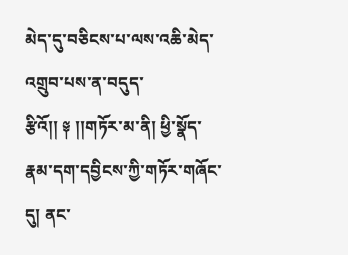མེད་དུ་བཅིངས་པ་ལས་འཆི་མེད་འགྲུབ་པས་ན་བདུད་རྩིའོ།། ༈ །།གཏོར་མ་ནི། ཕྱི་སྣོད་རྣམ་དག་དབྱིངས་ཀྱི་གཏོར་གཞོང་དུ། ནང་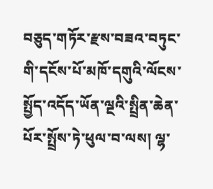བཅུད་གཏོར་རྫས་བཟའ་བཏུང་གི་དངོས་པོ་མཁོ་དགུའི་ལོངས་སྤྱོད་འདོད་ཡོན་ལྔའི་སྤྲིན་ཆེན་པོར་སྤྲོས་ཏེ་ཕུལ་བ་ལས། ལྷ་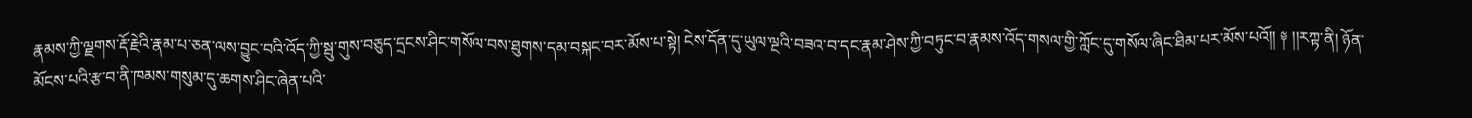རྣམས་ཀྱི་ལྗགས་རྡོ་རྗེའི་རྣམ་པ་ཅན་ལས་བྱུང་བའི་འོད་ཀྱི་སྦུ་གུས་བཅུད་དྲངས་ཤིང་གསོལ་བས་ཐུགས་དམ་བསྐང་བར་མོས་པ་སྟེ། ངེས་དོན་དུ་ཡུལ་ལྔའི་བཟའ་བ་དང་རྣམ་ཤེས་ཀྱི་བཏུང་བ་རྣམས་འོད་གསལ་གྱི་ཀློང་དུ་གསོལ་ཞིང་ཐིམ་པར་མོས་པའོ།། ༈ །།རཀྟ་ནི། ཉོན་མོངས་པའི་རྩ་བ་ནི་ཁམས་གསུམ་དུ་ཆགས་ཤིང་ཞེན་པའི་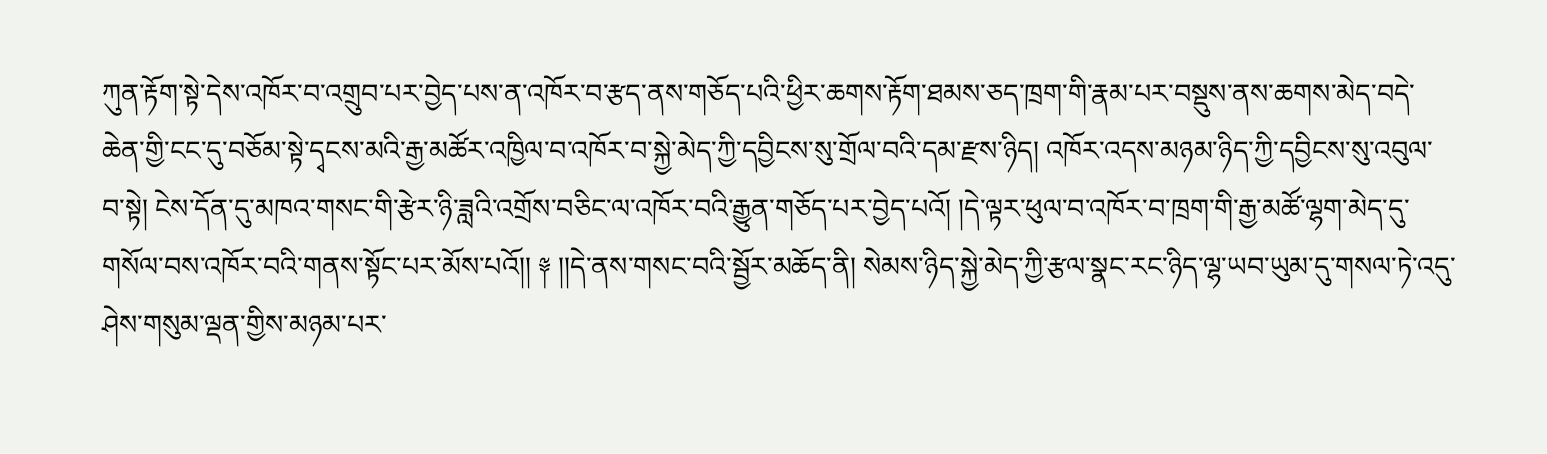ཀུན་རྟོག་སྟེ་དེས་འཁོར་བ་འགྲུབ་པར་བྱེད་པས་ན་འཁོར་བ་རྩད་ནས་གཅོད་པའི་ཕྱིར་ཆགས་རྟོག་ཐམས་ཅད་ཁྲག་གི་རྣམ་པར་བསྡུས་ནས་ཆགས་མེད་བདེ་ཆེན་གྱི་ངང་དུ་བཅོམ་སྟེ་དྭངས་མའི་རྒྱ་མཚོར་འཁྱིལ་བ་འཁོར་བ་སྐྱེ་མེད་ཀྱི་དབྱིངས་སུ་གྲོལ་བའི་དམ་རྫས་ཉིད། འཁོར་འདས་མཉམ་ཉིད་ཀྱི་དབྱིངས་སུ་འབུལ་བ་སྟེ། ངེས་དོན་དུ་མཁའ་གསང་གི་རྩེར་ཉི་ཟླའི་འགྲོས་བཅིང་ལ་འཁོར་བའི་རྒྱུན་གཅོད་པར་བྱེད་པའོ། །དེ་ལྟར་ཕུལ་བ་འཁོར་བ་ཁྲག་གི་རྒྱ་མཚོ་ལྷག་མེད་དུ་གསོལ་བས་འཁོར་བའི་གནས་སྟོང་པར་མོས་པའོ།། ༈ །།དེ་ནས་གསང་བའི་སྦྱོར་མཆོད་ནི། སེམས་ཉིད་སྐྱེ་མེད་ཀྱི་རྩལ་སྣང་རང་ཉིད་ལྷ་ཡབ་ཡུམ་དུ་གསལ་ཏེ་འདུ་ཤེས་གསུམ་ལྡན་གྱིས་མཉམ་པར་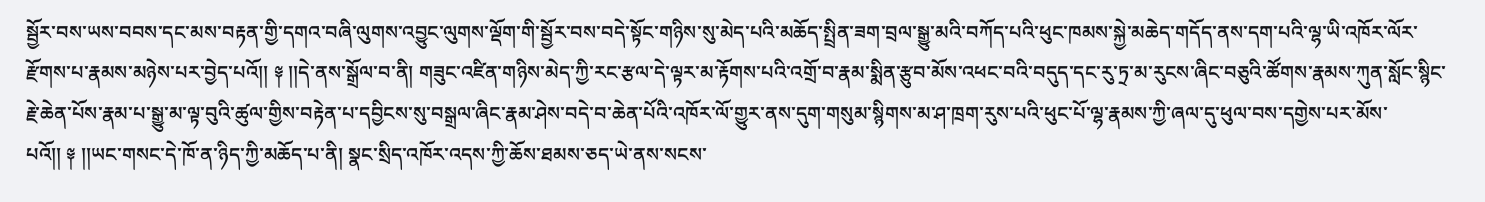སྦྱོར་བས་ཡས་བབས་དང་མས་བརྟན་གྱི་དགའ་བཞི་ལུགས་འབྱུང་ལུགས་ལྡོག་གི་སྦྱོར་བས་བདེ་སྟོང་གཉིས་སུ་མེད་པའི་མཆོད་སྤྲིན་ཟག་བྲལ་སྒྱུ་མའི་བཀོད་པའི་ཕུང་ཁམས་སྐྱེ་མཆེད་གདོད་ནས་དག་པའི་ལྷ་ཡི་འཁོར་ལོར་རྫོགས་པ་རྣམས་མཉེས་པར་བྱེད་པའོ།། ༈ །།དེ་ནས་སྒྲོལ་བ་ནི། གཟུང་འཛིན་གཉིས་མེད་ཀྱི་རང་རྩལ་དེ་ལྟར་མ་རྟོགས་པའི་འགྲོ་བ་རྣམ་སྨིན་རྩུབ་མོས་འཕང་བའི་བདུད་དང་རུ་ཏྲ་མ་རུངས་ཞིང་བཅུའི་ཚོགས་རྣམས་ཀུན་སློང་སྙིང་རྗེ་ཆེན་པོས་རྣམ་པ་སྒྱུ་མ་ལྟ་བུའི་ཚུལ་གྱིས་བརྟེན་པ་དབྱིངས་སུ་བསྒྲལ་ཞིང་རྣམ་ཤེས་བདེ་བ་ཆེན་པོའི་འཁོར་ལོ་གྱུར་ནས་དུག་གསུམ་སྙིགས་མ་ཤ་ཁྲག་རུས་པའི་ཕུང་པོ་ལྷ་རྣམས་ཀྱི་ཞལ་དུ་ཕུལ་བས་དགྱེས་པར་མོས་པའོ།། ༈ །།ཡང་གསང་དེ་ཁོ་ན་ཉིད་ཀྱི་མཆོད་པ་ནི། སྣང་སྲིད་འཁོར་འདས་ཀྱི་ཆོས་ཐམས་ཅད་ཡེ་ནས་སངས་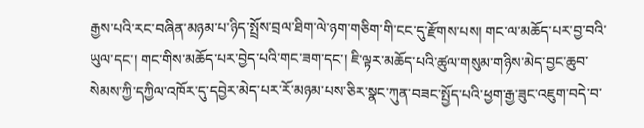རྒྱས་པའི་རང་བཞིན་མཉམ་པ་ཉིད་སྤྲོས་བྲལ་ཐིག་ལེ་ཉག་གཅིག་གི་ངང་དུ་རྫོགས་པས། གང་ལ་མཆོད་པར་བྱ་བའི་ཡུལ་དང་། གང་གིས་མཆོད་པར་བྱེད་པའི་གང་ཟག་དང་། ཇི་ལྟར་མཆོད་པའི་ཚུལ་གསུམ་གཉིས་མེད་བྱང་ཆུབ་སེམས་ཀྱི་དཀྱིལ་འཁོར་དུ་དབྱེར་མེད་པར་རོ་མཉམ་པས་ཅིར་སྣང་ཀུན་བཟང་སྤྱོད་པའི་ཕྱག་རྒྱ་ཟུང་འཇུག་བདེ་བ་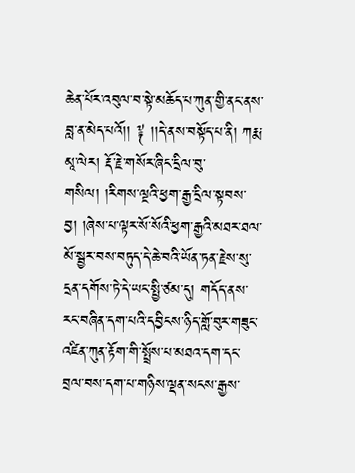ཆེན་པོར་འབུལ་བ་སྟེ་མཆོད་པ་ཀུན་གྱི་ནང་ནས་བླ་ན་མེད་པའོ།། ༈ །།དེ་ནས་བསྟོད་པ་ནི། ཀརྨ་མཱ་ལེར། རྡོ་རྗེ་གསོར་ཞིང་དྲིལ་བུ་གསིལ། །རིགས་ལྔའི་ཕྱག་རྒྱ་དྲིལ་སྟབས་བྱ། །ཞེས་པ་ལྟར་སོ་སོའི་ཕྱག་རྒྱའི་མཐར་ཐལ་མོ་སྦྱར་བས་བཏུད་དེ་ཆེ་བའི་ཡོན་ཏན་རྗེས་སུ་དྲན་དགོས་ཏེ་དེ་ཡང་སྤྱི་ཙམ་དུ། གདོད་ནས་རང་བཞིན་དག་པའི་དབྱིངས་ཉིད་གློ་བུར་གཟུང་འཛིན་ཀུན་རྟོག་གི་སྤྲོས་པ་མཐའ་དག་དང་བྲལ་བས་དག་པ་གཉིས་ལྡན་སངས་རྒྱས་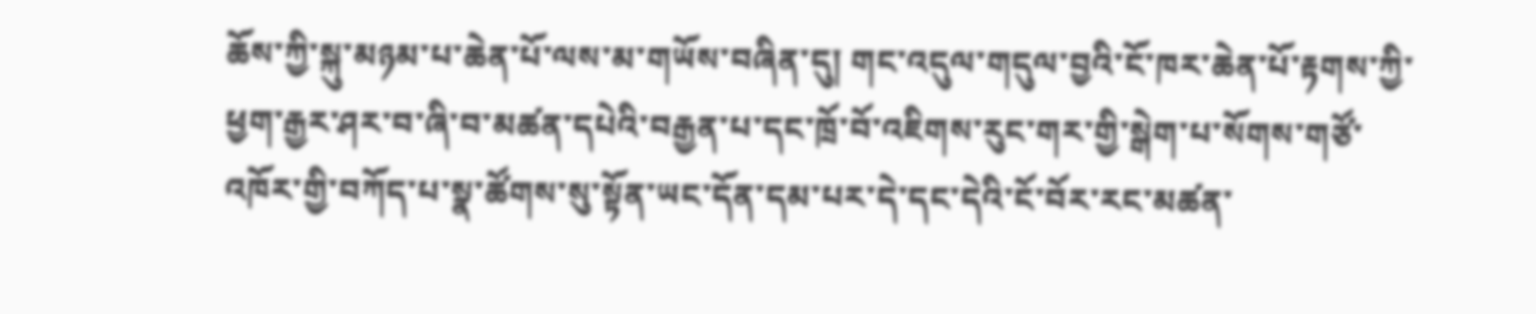ཆོས་ཀྱི་སྐུ་མཉམ་པ་ཆེན་པོ་ལས་མ་གཡོས་བཞིན་དུ། གང་འདུལ་གདུལ་བྱའི་ངོ་ཁར་ཆེན་པོ་རྟགས་ཀྱི་ཕྱག་རྒྱར་ཤར་བ་ཞི་བ་མཚན་དཔེའི་བརྒྱན་པ་དང་ཁྲོ་བོ་འཇིགས་རུང་གར་གྱི་སྒེག་པ་སོགས་གཙོ་འཁོར་གྱི་བཀོད་པ་སྣ་ཚོགས་སུ་སྟོན་ཡང་དོན་དམ་པར་དེ་དང་དེའི་ངོ་བོར་རང་མཚན་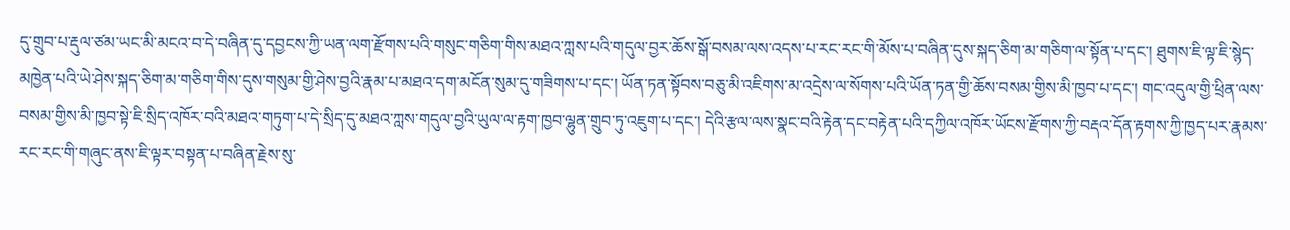དུ་གྲུབ་པ་རྡུལ་ཙམ་ཡང་མི་མངའ་བ་དེ་བཞིན་དུ་དབྱངས་ཀྱི་ཡན་ལག་རྫོགས་པའི་གསུང་གཅིག་གིས་མཐའ་ཀླས་པའི་གདུལ་བྱར་ཆོས་སྒོ་བསམ་ལས་འདས་པ་རང་རང་གི་མོས་པ་བཞིན་དུས་སྐད་ཅིག་མ་གཅིག་ལ་སྟོན་པ་དང་། ཐུགས་ཇི་ལྟ་ཇི་སྙེད་མཁྱེན་པའི་ཡེ་ཤེས་སྐད་ཅིག་མ་གཅིག་གིས་དུས་གསུམ་གྱི་ཤེས་བྱའི་རྣམ་པ་མཐའ་དག་མངོན་སུམ་དུ་གཟིགས་པ་དང་། ཡོན་ཏན་སྟོབས་བཅུ་མི་འཇིགས་མ་འདྲེས་ལ་སོགས་པའི་ཡོན་ཏན་གྱི་ཆོས་བསམ་གྱིས་མི་ཁྱབ་པ་དང་། གང་འདུལ་གྱི་ཕྲིན་ལས་བསམ་གྱིས་མི་ཁྱབ་སྟེ་ཇི་སྲིད་འཁོར་བའི་མཐའ་གཏུག་པ་དེ་སྲིད་དུ་མཐའ་ཀླས་གདུལ་བྱའི་ཡུལ་ལ་རྟག་ཁྱབ་ལྷུན་གྲུབ་ཏུ་འཇུག་པ་དང་། དེའི་རྩལ་ལས་སྣང་བའི་རྟེན་དང་བརྟེན་པའི་དཀྱིལ་འཁོར་ཡོངས་རྫོགས་ཀྱི་བརྡའ་དོན་རྟགས་ཀྱི་ཁྱད་པར་རྣམས་རང་རང་གི་གཞུང་ནས་ཇི་ལྟར་བསྟན་པ་བཞིན་རྗེས་སུ་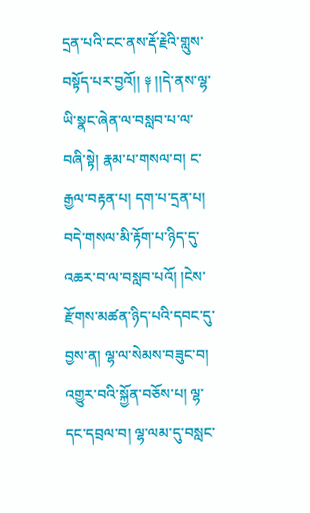དྲན་པའི་ངང་ནས་རྡོ་རྗེའི་གླུས་བསྟོད་པར་བྱའོ།། ༈ །།དེ་ནས་ལྷ་ཡི་སྣང་ཞེན་ལ་བསླབ་པ་ལ་བཞི་སྟེ། རྣམ་པ་གསལ་བ། ང་རྒྱལ་བརྟན་པ། དག་པ་དྲན་པ། བདེ་གསལ་མི་རྟོག་པ་ཉིད་དུ་འཆར་བ་ལ་བསླབ་པའོ། །ངེས་རྫོགས་མཚན་ཉིད་པའི་དབང་དུ་བྱས་ན། ལྷ་ལ་སེམས་བཟུང་བ། འགྱུར་བའི་སྐྱོན་བཅོས་པ། ལྷ་དང་དབྲལ་བ། ལྷ་ལམ་དུ་བསླང་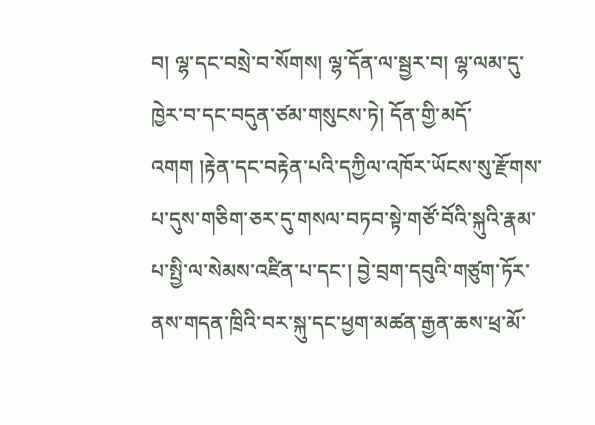བ། ལྷ་དང་བསྲེ་བ་སོགས། ལྷ་དོན་ལ་སྦྱར་བ། ལྷ་ལམ་དུ་ཁྱེར་བ་དང་བདུན་ཙམ་གསུངས་ཏེ། དོན་གྱི་མདོ་འགག །རྟེན་དང་བརྟེན་པའི་དཀྱིལ་འཁོར་ཡོངས་སུ་རྫོགས་པ་དུས་གཅིག་ཅར་དུ་གསལ་བཏབ་སྟེ་གཙོ་བོའི་སྐུའི་རྣམ་པ་སྤྱི་ལ་སེམས་འཛིན་པ་དང་། བྱེ་བྲག་དབུའི་གཙུག་ཏོར་ནས་གདན་ཁྲིའི་བར་སྐུ་དང་ཕྱག་མཚན་རྒྱན་ཆས་ཕྲ་མོ་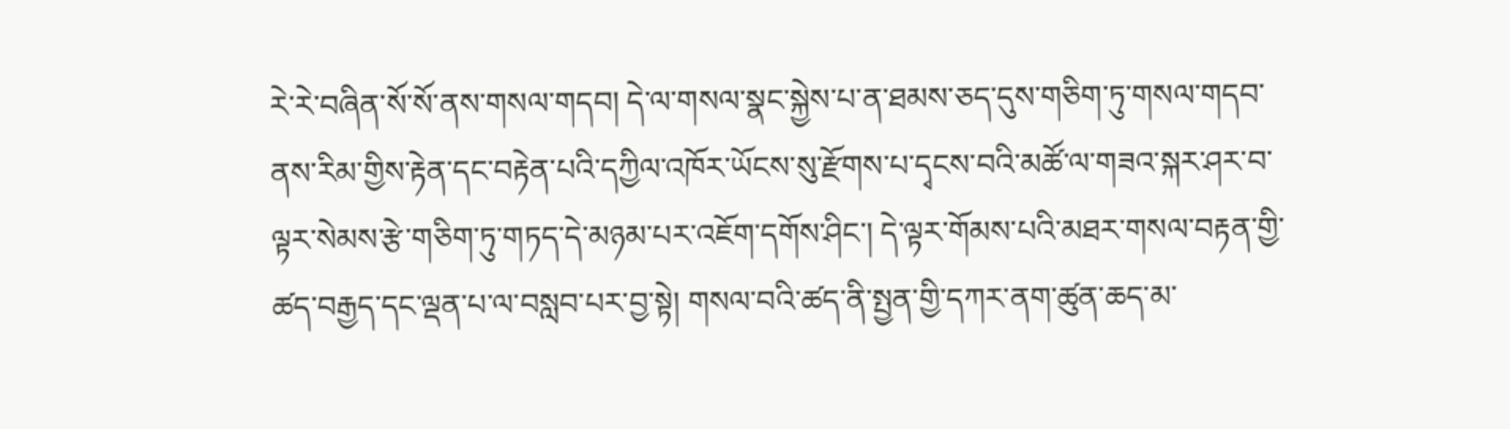རེ་རེ་བཞིན་སོ་སོ་ནས་གསལ་གདབ། དེ་ལ་གསལ་སྣང་སྐྱེས་པ་ན་ཐམས་ཅད་དུས་གཅིག་ཏུ་གསལ་གདབ་ནས་རིམ་གྱིས་རྟེན་དང་བརྟེན་པའི་དཀྱིལ་འཁོར་ཡོངས་སུ་རྫོགས་པ་དྭངས་བའི་མཚོ་ལ་གཟའ་སྐར་ཤར་བ་ལྟར་སེམས་རྩེ་གཅིག་ཏུ་གཏད་དེ་མཉམ་པར་འཇོག་དགོས་ཤིང་། དེ་ལྟར་གོམས་པའི་མཐར་གསལ་བརྟན་གྱི་ཚད་བརྒྱད་དང་ལྡན་པ་ལ་བསླབ་པར་བྱ་སྟེ། གསལ་བའི་ཚད་ནི་སྤྱན་གྱི་དཀར་ནག་ཚུན་ཆད་མ་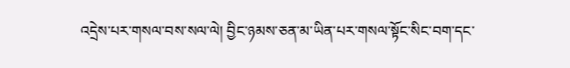འདྲེས་པར་གསལ་བས་སལ་ལེ། བྱིང་ཉམས་ཅན་མ་ཡིན་པར་གསལ་སྟོང་སིང་བག་དང་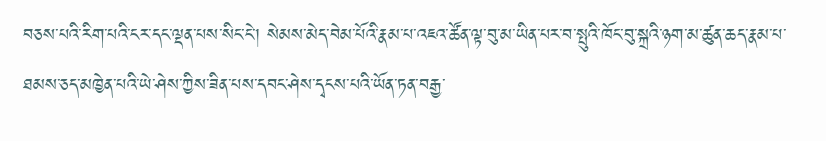བཅས་པའི་རིག་པའི་ངར་དང་ལྡན་པས་སིང་ངེ་། སེམས་མེད་བེམ་པོའི་རྣམ་པ་འཇའ་ཚོན་ལྟ་བུ་མ་ཡིན་པར་བ་སྤུའི་ཁོང་བུ་སྐྲའི་ཉག་མ་ཚུན་ཆད་རྣམ་པ་ཐམས་ཅད་མཁྱེན་པའི་ཡེ་ཤེས་ཀྱིས་ཟིན་པས་དབང་ཤེས་དྭངས་པའི་ཡོན་ཏན་བརྒྱ་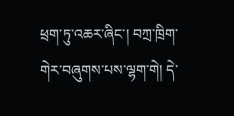ཕྲག་ཏུ་འཆར་ཞིང་། བཀྲ་ཁྲིག་གེར་བཞུགས་པས་ལྷག་གེ། དེ་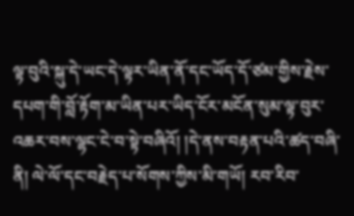ལྟ་བུའི་སྐུ་དེ་ཡང་དེ་ལྟར་ཡིན་ནོ་དང་ཡོད་དོ་ཙམ་གྱིས་རྗེས་དཔག་གི་བློ་རྟོག་མ་ཡིན་པར་ཡིད་ངོར་མངོན་སུམ་ལྟ་བུར་འཆར་བས་ལྷང་ངེ་བ་སྟེ་བཞིའོ། །དེ་ནས་བརྟན་པའི་ཚད་བཞི་ནི། ལེ་ལོ་དང་བརྗེད་པ་སོགས་ཀྱིས་མི་གཡོ། རབ་རིབ་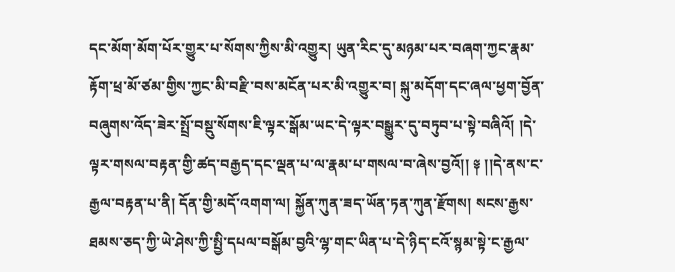དང་མོག་མོག་པོར་གྱུར་པ་སོགས་ཀྱིས་མི་འགྱུར། ཡུན་རིང་དུ་མཉམ་པར་བཞག་ཀྱང་རྣམ་རྟོག་ཕྲ་མོ་ཙམ་གྱིས་ཀྱང་མི་བརྫི་བས་མངོན་པར་མི་འགྱུར་བ། སྐུ་མདོག་དང་ཞལ་ཕྱག་བྱོན་བཞུགས་འོད་ཟེར་སྤྲོ་བསྡུ་སོགས་ཇི་ལྟར་སྒོམ་ཡང་དེ་ལྟར་བསྒྱུར་དུ་བཏུབ་པ་སྟེ་བཞིའོ། །དེ་ལྟར་གསལ་བརྟན་གྱི་ཚད་བརྒྱད་དང་ལྡན་པ་ལ་རྣམ་པ་གསལ་བ་ཞེས་བྱའོ།། ༈ །།དེ་ནས་ང་རྒྱལ་བརྟན་པ་ནི། དོན་གྱི་མདོ་འགག་ལ། སྐྱོན་ཀུན་ཟད་ཡོན་ཏན་ཀུན་རྫོགས། སངས་རྒྱས་ཐམས་ཅད་ཀྱི་ཡེ་ཤེས་ཀྱི་སྤྱི་དཔལ་བསྒོམ་བྱའི་ལྷ་གང་ཡིན་པ་དེ་ཉིད་ངའོ་སྙམ་སྟེ་ང་རྒྱལ་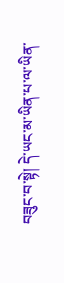བཟུང་བ་སྟེ། དེ་ཡང་མ་ཡིན་པ་ལ་ཡིན་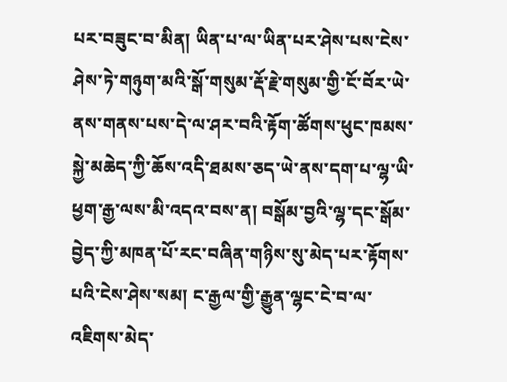པར་བཟུང་བ་མིན། ཡིན་པ་ལ་ཡིན་པར་ཤེས་པས་ངེས་ཤེས་ཏེ་གཉུག་མའི་སྒོ་གསུམ་རྡོ་རྗེ་གསུམ་གྱི་ངོ་བོར་ཡེ་ནས་གནས་པས་དེ་ལ་ཤར་བའི་རྟོག་ཚོགས་ཕུང་ཁམས་སྐྱེ་མཆེད་ཀྱི་ཆོས་འདི་ཐམས་ཅད་ཡེ་ནས་དག་པ་ལྷ་ཡི་ཕྱག་རྒྱ་ལས་མི་འདའ་བས་ན། བསྒོམ་བྱའི་ལྷ་དང་སྒོམ་བྱེད་ཀྱི་མཁན་པོ་རང་བཞིན་གཉིས་སུ་མེད་པར་རྟོགས་པའི་ངེས་ཤེས་སམ། ང་རྒྱལ་གྱི་རྒྱུན་ལྷང་ངེ་བ་ལ་འཇིགས་མེད་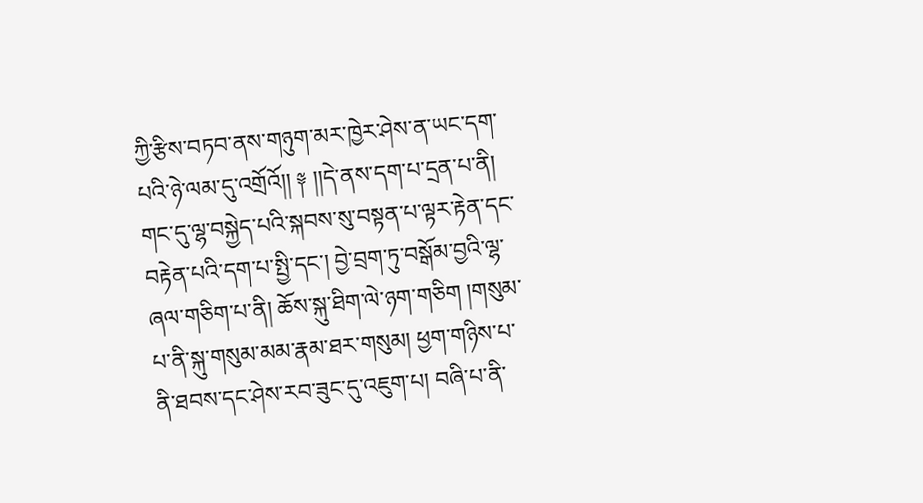ཀྱི་རྩིས་བཏབ་ནས་གཉུག་མར་ཁྱེར་ཤེས་ན་ཡང་དག་པའི་ཉེ་ལམ་དུ་འགྲོའོ།། ༈ །།དེ་ནས་དག་པ་དྲན་པ་ནི། གང་དུ་ལྷ་བསྐྱེད་པའི་སྐབས་སུ་བསྟན་པ་ལྟར་རྟེན་དང་བརྟེན་པའི་དག་པ་སྤྱི་དང་། བྱེ་བྲག་ཏུ་བསྒོམ་བྱའི་ལྷ་ཞལ་གཅིག་པ་ནི། ཆོས་སྐུ་ཐིག་ལེ་ཉག་གཅིག །གསུམ་པ་ནི་སྐུ་གསུམ་མམ་རྣམ་ཐར་གསུམ། ཕྱག་གཉིས་པ་ནི་ཐབས་དང་ཤེས་རབ་ཟུང་དུ་འཇུག་པ། བཞི་པ་ནི་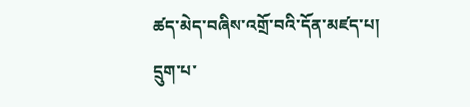ཚད་མེད་བཞིས་འགྲོ་བའི་དོན་མཛད་པ། དྲུག་པ་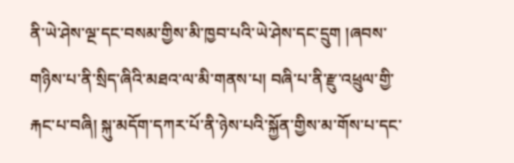ནི་ཡེ་ཤེས་ལྔ་དང་བསམ་གྱིས་མི་ཁྱབ་པའི་ཡེ་ཤེས་དང་དྲུག །ཞབས་གཉིས་པ་ནི་སྲིད་ཞིའི་མཐའ་ལ་མི་གནས་པ། བཞི་པ་ནི་རྫུ་འཕྲུལ་གྱི་རྐང་པ་བཞི། སྐུ་མདོག་དཀར་པོ་ནི་ཉེས་པའི་སྐྱོན་གྱིས་མ་གོས་པ་དང་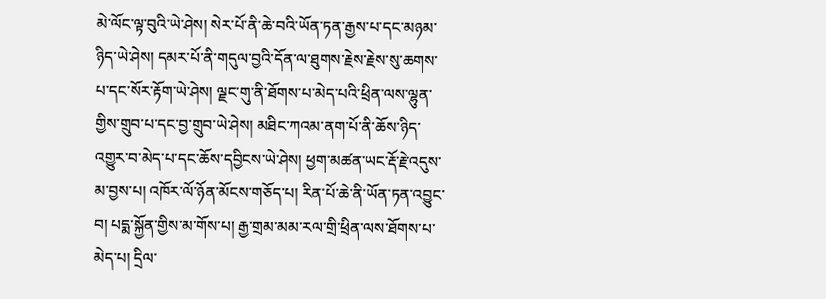མེ་ལོང་ལྟ་བུའི་ཡེ་ཤེས། སེར་པོ་ནི་ཆེ་བའི་ཡོན་ཏན་རྒྱས་པ་དང་མཉམ་ཉིད་ཡེ་ཤེས། དམར་པོ་ནི་གདུལ་བྱའི་དོན་ལ་ཐུགས་རྗེས་རྗེས་སུ་ཆགས་པ་དང་སོར་རྟོག་ཡེ་ཤེས། ལྗང་གུ་ནི་ཐོགས་པ་མེད་པའི་ཕྲིན་ལས་ལྷུན་གྱིས་གྲུབ་པ་དང་བྱ་གྲུབ་ཡེ་ཤེས། མཐིང་ཀའམ་ནག་པོ་ནི་ཆོས་ཉིད་འགྱུར་བ་མེད་པ་དང་ཆོས་དབྱིངས་ཡེ་ཤེས། ཕྱག་མཚན་ཡང་རྡོ་རྗེ་འདུས་མ་བྱས་པ། འཁོར་ལོ་ཉོན་མོངས་གཅོད་པ། རིན་པོ་ཆེ་ནི་ཡོན་ཏན་འབྱུང་བ། པདྨ་སྐྱོན་གྱིས་མ་གོས་པ། རྒྱ་གྲམ་མམ་རལ་གྲི་ཕྲིན་ལས་ཐོགས་པ་མེད་པ། དྲིལ་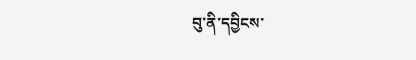བུ་ནི་དབྱིངས་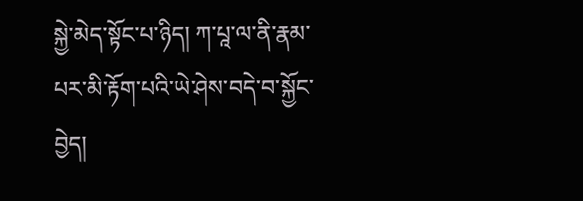སྐྱེ་མེད་སྟོང་པ་ཉིད། ཀ་པཱ་ལ་ནི་རྣམ་པར་མི་རྟོག་པའི་ཡེ་ཤེས་བདེ་བ་སྐྱོང་བྱེད།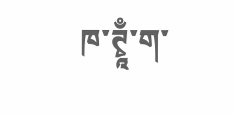ཁ་ཊྭཱྃ་ག་